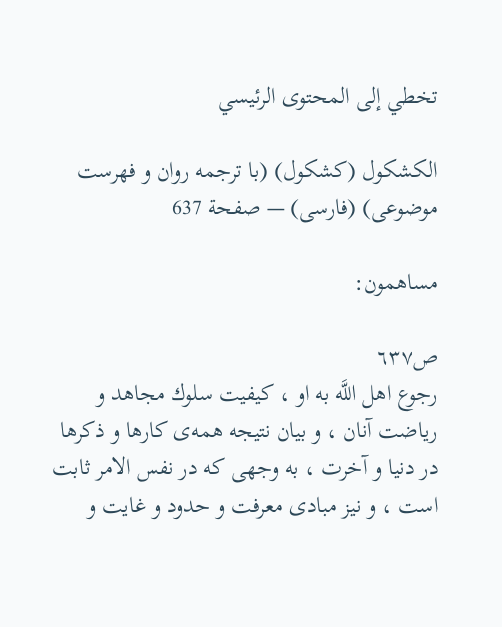تخطي إلى المحتوى الرئيسي

الكشكول (كشكول) (با ترجمه روان و فهرست موضوعى) (فارسى) — صفحة 637

مساهمون:

ص٦٣٧
رجوع اهل اللَّه به او ، كيفيت سلوك مجاهد و رياضت آنان ، و بيان نتيجه همه‌ى كارها و ذكرها در دنيا و آخرت ، به وجهى كه در نفس الامر ثابت است ، و نيز مبادى معرفت و حدود و غايت و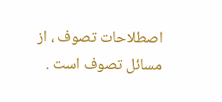اصطلاحات تصوف ، از مسائل تصوف است .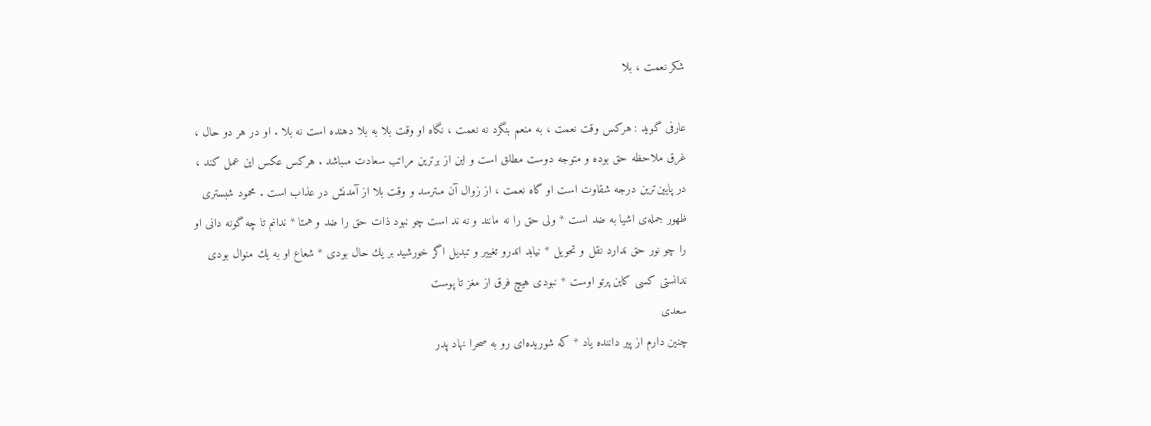شكر نعمت ، بلا

عارفى گويد : هركس وقت نعمت ، به منعم بنگرد نه نعمت ، نگاه او وقت بلا به بلا دهنده است نه بلا . او در هر دو حال ، غرق ملاحظه حق بوده و متوجه دوست مطلق است و اين از برترين مراتب سعادت مىباشد . هركس عكس اين عمل كند ، در پايين‌ترين درجه شقاوت است او گاه نعمت ، از زوال آن مىترسد و وقت بلا از آمدنش در عذاب است . محمود شبسترى
ظهور جمله‌ى اشيا به ضد است * ولى حق را نه مانند و نه ند است چو نبود ذات حق را ضد و همتا * ندانم تا چه گونه دانى او را چو نور حق ندارد نقل و تحويل * نيابد اندرو تغيير و تبديل اگر خورشيد بر يك حال بودى * شعاع او به يك منوال بودى
ندانستى كسى كاين پرتو اوست * نبودى هيچ فرق از مغز تا پوست
سعدى
چنين دارم از پير داننده ياد * كه شوريده‌اى رو به صحرا نهاد پدر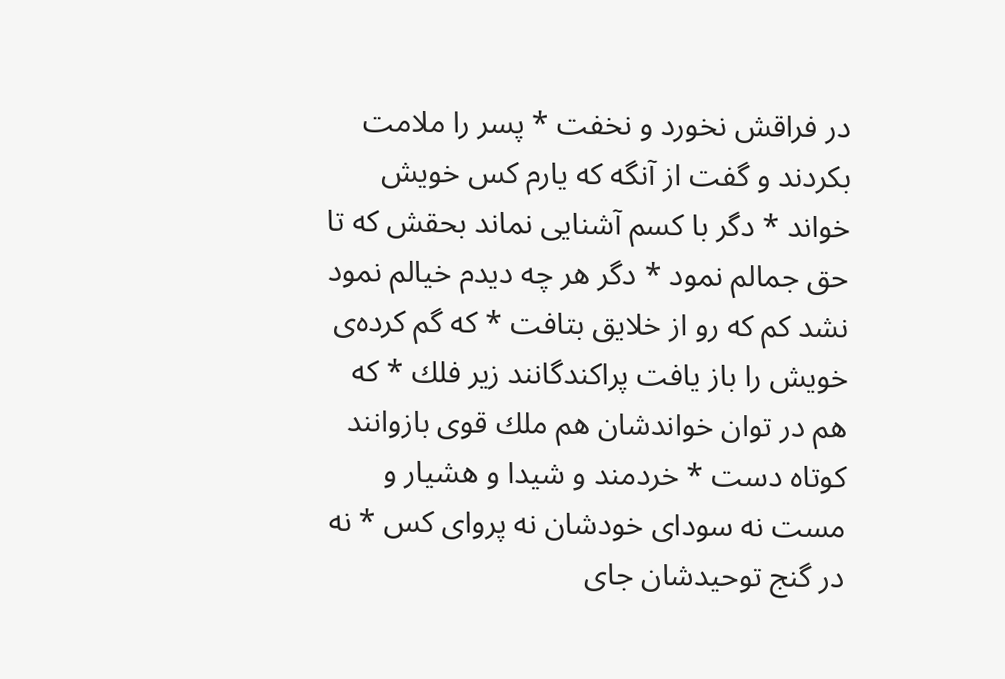در فراقش نخورد و نخفت * پسر را ملامت بكردند و گفت از آنگه كه يارم كس خويش خواند * دگر با كسم آشنايى نماند بحقش كه تا حق جمالم نمود * دگر هر چه ديدم خيالم نمود نشد كم كه رو از خلايق بتافت * كه گم كرده‌ى خويش را باز يافت پراكندگانند زير فلك * كه هم در توان خواندشان هم ملك قوى بازوانند كوتاه دست * خردمند و شيدا و هشيار و مست نه سوداى خودشان نه پرواى كس * نه در گنج توحيدشان جاى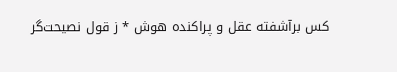كس برآشفته عقل و پراكنده هوش * ز قول نصيحت‌گر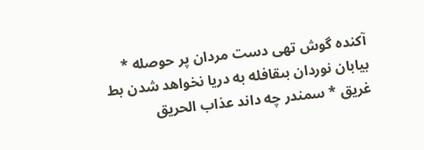آكنده گوش تهى دست مردان پر حوصله * بيابان نوردان بىقافله به دريا نخواهد شدن بط غريق * سمندر چه داند عذاب الحريق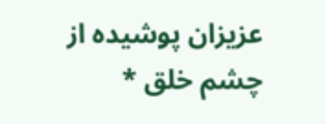عزيزان پوشيده از چشم خلق *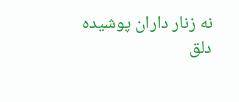نه زنار داران پوشيده دلق